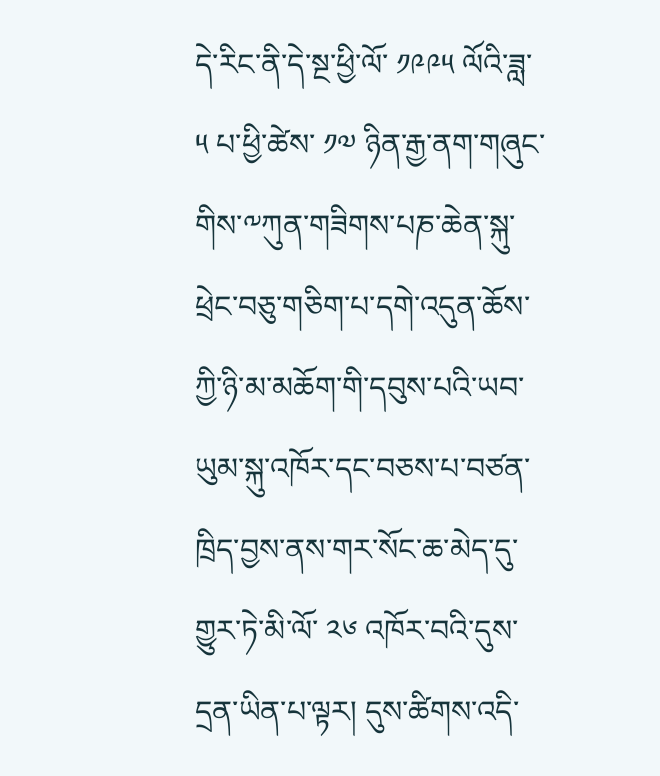དེ་རིང་ནི་དེ་སྔ་ཕྱི་ལོ་ ༡༩༩༥ ལོའི་ཟླ་ ༥ པ་ཕྱི་ཚེས་ ༡༧ ཉིན་རྒྱ་ནག་གཞུང་གིས་༸ཀུན་གཟིགས་པཎ་ཆེན་སྐུ་ཕྲེང་བཅུ་གཅིག་པ་དགེ་འདུན་ཆོས་ཀྱི་ཉི་མ་མཆོག་གི་དབུས་པའི་ཡབ་ཡུམ་སྐུ་འཁོར་དང་བཅས་པ་བཙན་ཁྲིད་བྱས་ནས་གར་སོང་ཆ་མེད་དུ་གྱུར་ཏེ་མི་ལོ་ ༢༦ འཁོར་བའི་དུས་དྲན་ཡིན་པ་ལྟར། དུས་ཚིགས་འདི་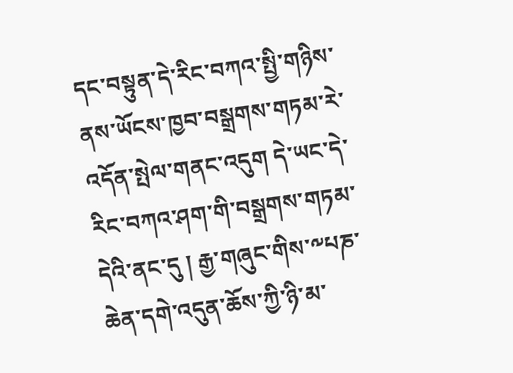དང་བསྟུན་དེ་རིང་བཀའ་སྤྱི་གཉིས་ནས་ཡོངས་ཁྱབ་བསྒྲགས་གཏམ་རེ་འདོན་སྤེལ་གནང་འདུག དེ་ཡང་དེ་རིང་བཀའ་ཤག་གི་བསྒྲགས་གཏམ་དེའི་ནང་དུ ། རྒྱ་གཞུང་གིས་༸པཎ་ཆེན་དགེ་འདུན་ཆོས་ཀྱི་ཉི་མ་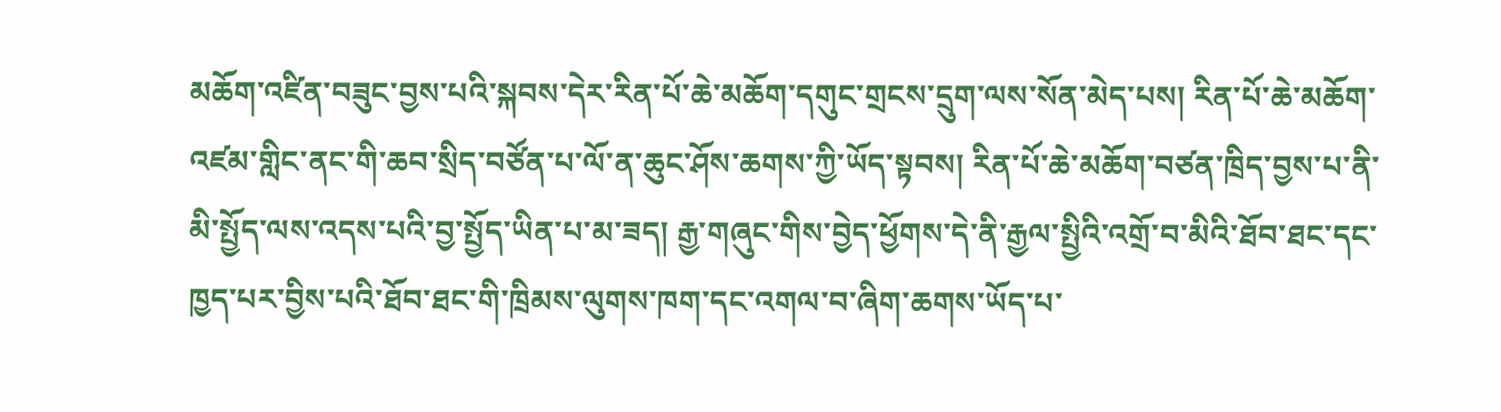མཆོག་འཛིན་བཟུང་བྱས་པའི་སྐབས་དེར་རིན་པོ་ཆེ་མཆོག་དགུང་གྲངས་དྲུག་ལས་སོན་མེད་པས། རིན་པོ་ཆེ་མཆོག་འཛམ་གླིང་ནང་གི་ཆབ་སྲིད་བཙོན་པ་ལོ་ན་ཆུང་ཤོས་ཆགས་ཀྱི་ཡོད་སྟབས། རིན་པོ་ཆེ་མཆོག་བཙན་ཁྲིད་བྱས་པ་ནི་མི་སྤྱོད་ལས་འདས་པའི་བྱ་སྤྱོད་ཡིན་པ་མ་ཟད། རྒྱ་གཞུང་གིས་བྱེད་ཕྱོགས་དེ་ནི་རྒྱལ་སྤྱིའི་འགྲོ་བ་མིའི་ཐོབ་ཐང་དང་ཁྱད་པར་བྱིས་པའི་ཐོབ་ཐང་གི་ཁྲིམས་ལུགས་ཁག་དང་འགལ་བ་ཞིག་ཆགས་ཡོད་པ་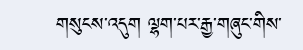གསུངས་འདུག ལྷག་པར་རྒྱ་གཞུང་གིས་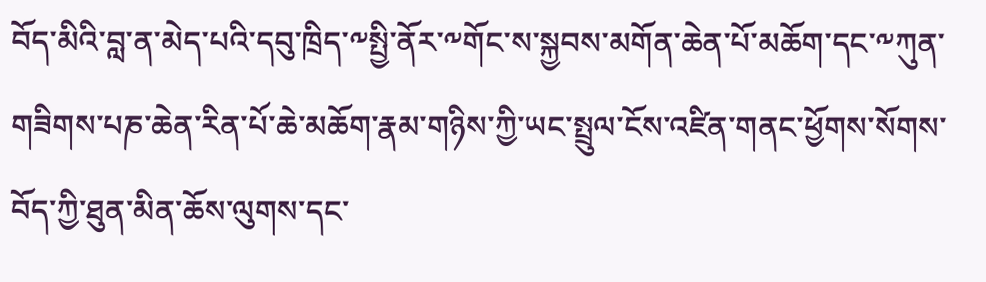བོད་མིའི་བླ་ན་མེད་པའི་དབུ་ཁྲིད་༸སྤྱི་ནོར་༸གོང་ས་སྐྱབས་མགོན་ཆེན་པོ་མཆོག་དང་༸ཀུན་གཟིགས་པཎ་ཆེན་རིན་པོ་ཆེ་མཆོག་རྣམ་གཉིས་ཀྱི་ཡང་སྤྲུལ་ངོས་འཛིན་གནང་ཕྱོགས་སོགས་བོད་ཀྱི་ཐུན་མིན་ཆོས་ལུགས་དང་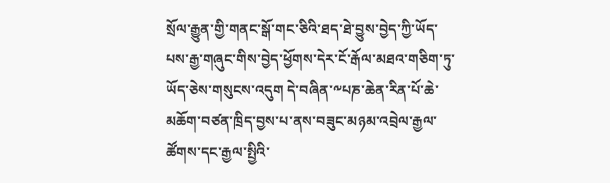སྲོལ་རྒྱུན་གྱི་གནང་སྒོ་གང་ཅིའི་ཐད་ཐེ་བྱུས་བྱེད་ཀྱི་ཡོད་པས་རྒྱ་གཞུང་གིས་བྱེད་ཕྱོགས་དེར་ངོ་རྒོལ་མཐའ་གཅིག་ཏུ་ཡོད་ཅེས་གསུངས་འདུག དེ་བཞིན་༸པཎ་ཆེན་རིན་པོ་ཆེ་མཆོག་བཙན་ཁྲིད་བྱས་པ་ནས་བཟུང་མཉམ་འབྲེལ་རྒྱལ་ཚོགས་དང་རྒྱལ་སྤྱིའི་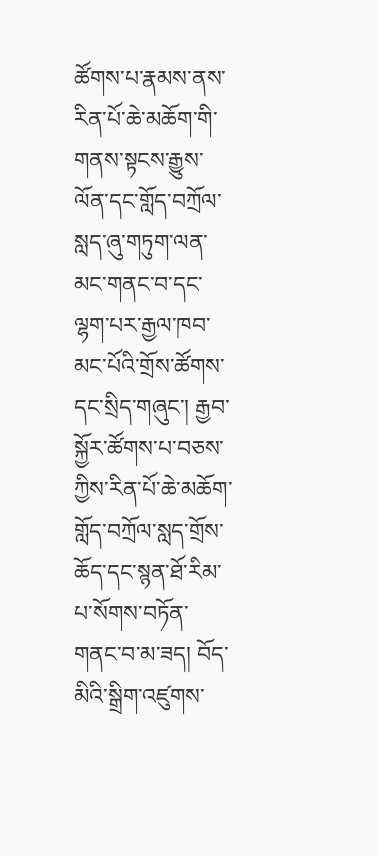ཚོགས་པ་རྣམས་ནས་རིན་པོ་ཆེ་མཆོག་གི་གནས་སྟངས་རྒྱུས་ལོན་དང་གློད་བཀྲོལ་སླད་ཞུ་གཏུག་ལན་མང་གནང་བ་དང་ལྷག་པར་རྒྱལ་ཁབ་མང་པོའི་གྲོས་ཚོགས་དང་སྲིད་གཞུང་། རྒྱབ་སྐྱོར་ཚོགས་པ་བཅས་ཀྱིས་རིན་པོ་ཆེ་མཆོག་གློད་བཀྲོལ་སླད་གྲོས་ཆོད་དང་སྙན་ཐོ་རིམ་པ་སོགས་བཏོན་གནང་བ་མ་ཟད། བོད་མིའི་སྒྲིག་འཛུགས་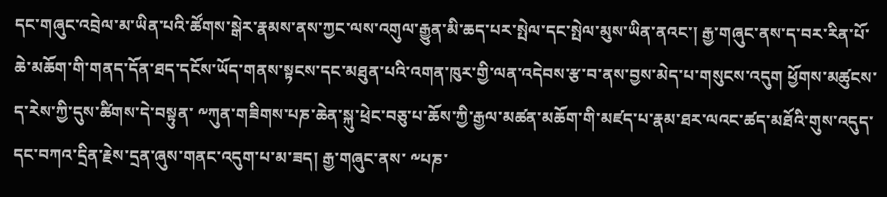དང་གཞུང་འབྲེལ་མ་ཡིན་པའི་ཚོགས་སྒེར་རྣམས་ནས་ཀྱང་ལས་འགུལ་རྒྱུན་མི་ཆད་པར་སྤེལ་དང་སྤེལ་མུས་ཡིན་ནའང་། རྒྱ་གཞུང་ནས་ད་བར་རིན་པོ་ཆེ་མཆོག་གི་གནད་དོན་ཐད་དངོས་ཡོད་གནས་སྟངས་དང་མཐུན་པའི་འགན་ཁུར་གྱི་ལན་འདེབས་རྩ་བ་ནས་བྱས་མེད་པ་གསུངས་འདུག ཕྱོགས་མཚུངས་ད་རེས་ཀྱི་དུས་ཚིགས་དེ་བསྟུན་ ༸ཀུན་གཟིགས་པཎ་ཆེན་སྐུ་ཕྲེང་བཅུ་པ་ཆོས་ཀྱི་རྒྱལ་མཚན་མཆོག་གི་མཛད་པ་རྣམ་ཐར་ལའང་ཚད་མཐོའི་གུས་འདུད་དང་བཀའ་དྲིན་རྗེས་དྲན་ཞུས་གནང་འདུག་པ་མ་ཟད། རྒྱ་གཞུང་ནས་ ༸པཎ་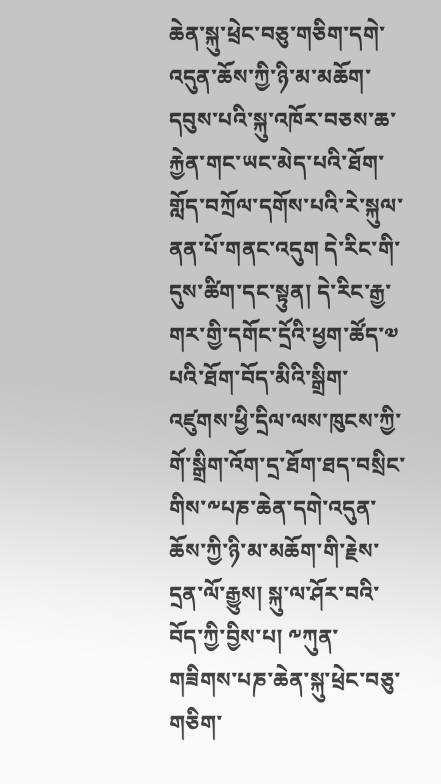ཆེན་སྐུ་ཕྲེང་བཅུ་གཅིག་དགེ་འདུན་ཆོས་ཀྱི་ཉི་མ་མཆོག་ དབུས་པའི་སྐུ་འཁོར་བཅས་ཆ་རྐྱེན་གང་ཡང་མེད་པའི་ཐོག་གློད་བཀྲོལ་དགོས་པའི་རེ་སྐུལ་ནན་པོ་གནང་འདུག དེ་རིང་གི་དུས་ཚིག་དང་སྟུན། དེ་རིང་རྒྱ་གར་གྱི་དགོང་དྲོའི་ཕྱག་ཚོད་༧ པའི་ཐོག་བོད་མིའི་སྒྲིག་འཛུགས་ཕྱི་དྲིལ་ལས་ཁུངས་ཀྱི་གོ་སྒྲིག་འོག་དྲ་ཐོག་ཐད་བསྲིང་གིས་༸པཎ་ཆེན་དགེ་འདུན་ཆོས་ཀྱི་ཉི་མ་མཆོག་གི་རྗེས་དྲན་ལོ་རྒྱུས། སྐུ་ལ་ཤོར་བའི་བོད་ཀྱི་བྱིས་པ། ༸ཀུན་གཟིགས་པཎ་ཆེན་སྐུ་ཕྲེང་བཅུ་གཅིག་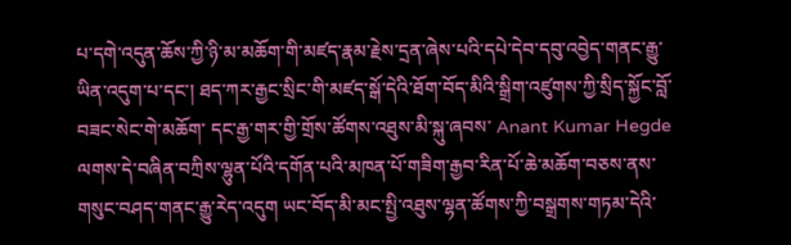པ་དགེ་འདུན་ཆོས་ཀྱི་ཉི་མ་མཆོག་གི་མཛད་རྣམ་རྗེས་དྲན་ཞེས་པའི་དཔེ་དེབ་དབུ་འབྱེད་གནང་རྒྱུ་ཡིན་འདུག་པ་དང་། ཐད་ཀར་རྒྱང་སྲིང་གི་མཛད་སྒོ་དེའི་ཐོག་བོད་མིའི་སྒྲིག་འཛུགས་ཀྱི་སྲིད་སྐྱོང་བློ་བཟང་སེང་གེ་མཆོག་ དང་རྒྱ་གར་གྱི་གྲོས་ཚོགས་འཐུས་མི་སྐུ་ཞབས་ Anant Kumar Hegde ལགས་དེ་བཞིན་བཀྲིས་ལྷུན་པོའི་དགོན་པའི་མཁན་པོ་གཟིག་རྒྱབ་རིན་པོ་ཆེ་མཆོག་བཅས་ནས་གསུང་བཤད་གནང་རྒྱུ་རེད་འདུག ཡང་བོད་མི་མང་སྤྱི་འཐུས་ལྷན་ཚོགས་ཀྱི་བསྒྲགས་གཏམ་དེའི་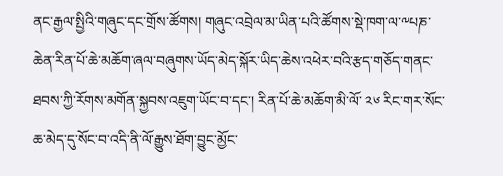ནང་རྒྱལ་སྤྱིའི་གཞུང་དང་གྲོས་ཚོགས། གཞུང་འབྲེལ་མ་ཡིན་པའི་ཚོགས་སྡེ་ཁག་ལ་༸པཎ་ཆེན་རིན་པོ་ཆེ་མཆོག་ཞལ་བཞུགས་ཡོད་མེད་སྐོར་ཡིད་ཆེས་འཕེར་བའི་རྩད་གཅོད་གནང་ཐབས་ཀྱི་རོགས་མགོན་སྐྱབས་འཇུག་ཡོང་བ་དང་། རིན་པོ་ཆེ་མཆོག་མི་ལོ་ ༢༦ རིང་གར་སོང་ཆ་མེད་དུ་སོང་བ་འདི་ནི་ལོ་རྒྱུས་ཐོག་བྱུང་མྱོང་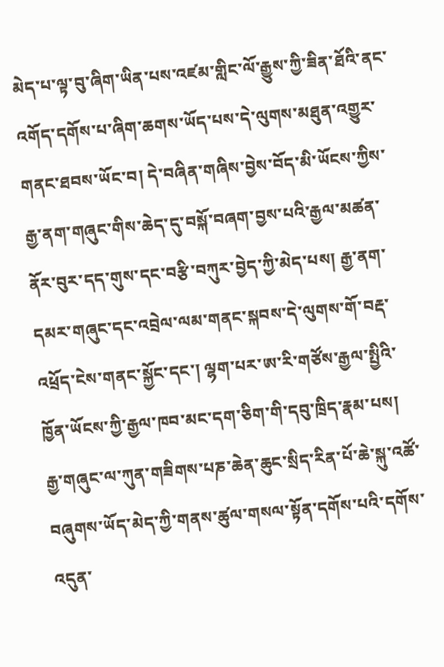མེད་པ་ལྟ་བུ་ཞིག་ཡིན་པས་འཛམ་གླིང་ལོ་རྒྱུས་ཀྱི་ཟིན་ཐོའི་ནང་འགོད་དགོས་པ་ཞིག་ཆགས་ཡོད་པས་དེ་ལུགས་མཐུན་འགྱུར་གནང་ཐབས་ཡོང་བ། དེ་བཞིན་གཞིས་བྱེས་བོད་མི་ཡོངས་ཀྱིས་རྒྱ་ནག་གཞུང་གིས་ཆེད་དུ་བསྐོ་བཞག་བྱས་པའི་རྒྱལ་མཚན་ནོར་བུར་དད་གུས་དང་བརྩི་བཀུར་བྱེད་ཀྱི་མེད་པས། རྒྱ་ནག་དམར་གཞུང་དང་འབྲེལ་ལམ་གནང་སྐབས་དེ་ལུགས་གོ་བརྡ་འཕྲོད་ངེས་གནང་སྐྱོང་དང་། ལྷག་པར་ཨ་རི་གཙོས་རྒྱལ་སྤྱིའི་ཁྱོན་ཡོངས་ཀྱི་རྒྱལ་ཁབ་མང་དག་ཅིག་གི་དབུ་ཁྲིད་རྣམ་པས། རྒྱ་གཞུང་ལ་ཀུན་གཟིགས་པཎ་ཆེན་ཆུང་སྲིད་རིན་པོ་ཆེ་སྐུ་འཚོ་བཞུགས་ཡོད་མེད་ཀྱི་གནས་ཚུལ་གསལ་སྟོན་དགོས་པའི་དགོས་འདུན་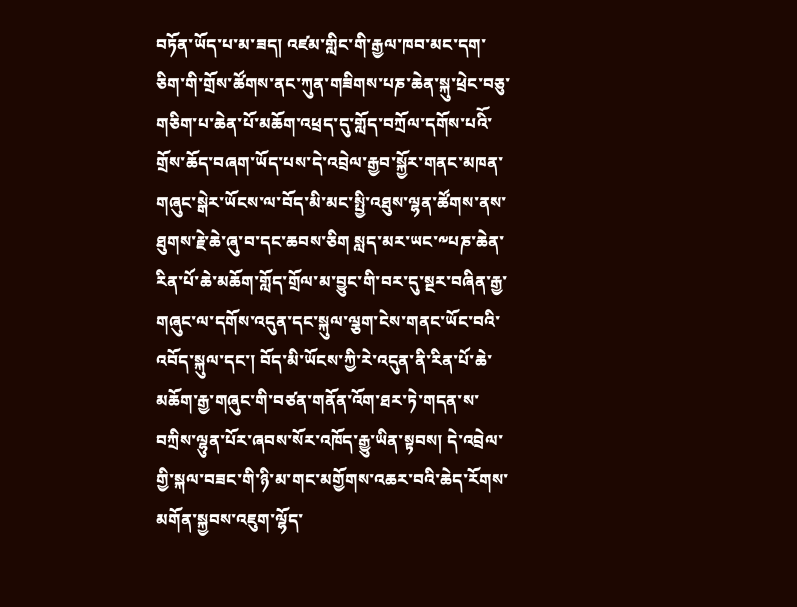བཏོན་ཡོད་པ་མ་ཟད། འཛམ་གླིང་གི་རྒྱལ་ཁབ་མང་དག་ཅིག་གི་གྲོས་ཚོགས་ནང་ཀུན་གཟིགས་པཎ་ཆེན་སྐུ་ཕྲེང་བཅུ་གཅིག་པ་ཆེན་པོ་མཆོག་འཕྲད་དུ་གློད་བཀྲོལ་དགོས་པའིོ་གྲོས་ཆོད་བཞག་ཡོད་པས་དེ་འབྲེལ་རྒྱབ་སྐྱོར་གནང་མཁན་གཞུང་སྒེར་ཡོངས་ལ་བོད་མི་མང་སྤྱི་འཐུས་ལྷན་ཚོགས་ནས་ཐུགས་རྗེ་ཆེ་ཞུ་བ་དང་ཆབས་ཅིག སླད་མར་ཡང་༸པཎ་ཆེན་རིན་པོ་ཆེ་མཆོག་གློད་གྲོལ་མ་བྱུང་གི་བར་དུ་སྔར་བཞིན་རྒྱ་གཞུང་ལ་དགོས་འདུན་དང་སྐུལ་ལྕག་ངེས་གནང་ཡོང་བའི་འབོད་སྐུལ་དང་། བོད་མི་ཡོངས་ཀྱི་རེ་འདུན་ནི་རིན་པོ་ཆེ་མཆོག་རྒྱ་གཞུང་གི་བཙན་གནོན་འོག་ཐར་ཏེ་གདན་ས་བཀྲིས་ལྷུན་པོར་ཞབས་སོར་འཁོད་རྒྱུ་ཡིན་སྟབས། དེ་འབྲེལ་གྱི་སྐལ་བཟང་གི་ཉི་མ་གང་མགྱོགས་འཆར་བའི་ཆེད་རོགས་མགོན་སྐྱབས་འཇུག་ལྷོད་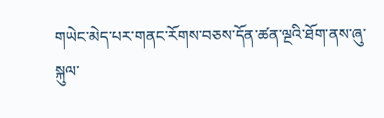གཡེང་མེད་པར་གནང་རོགས་བཅས་དོན་ཚན་ལྔའི་ཐོག་ནས་ཞུ་སྐུལ་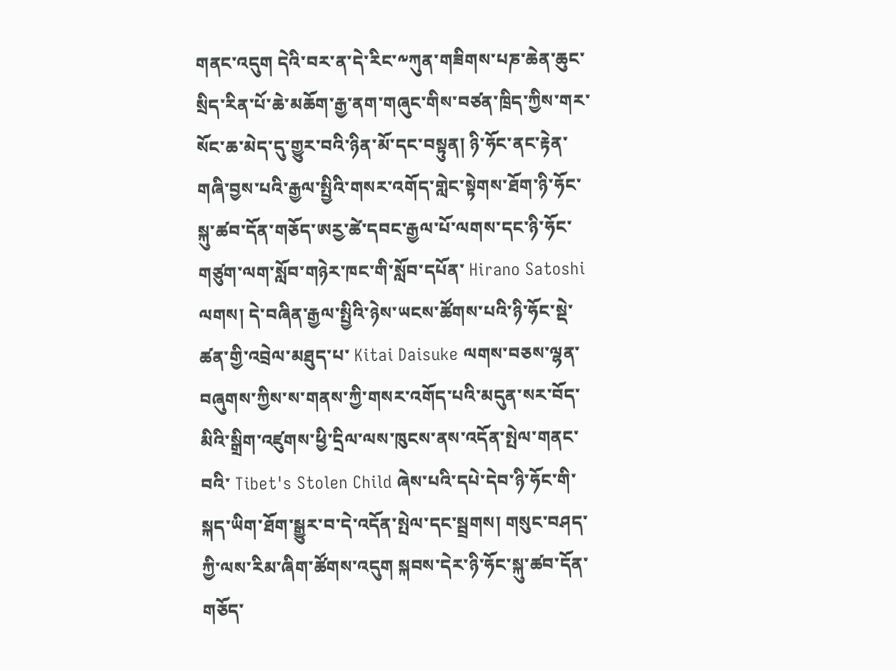གནང་འདུག དེའི་བར་ན་དེ་རིང་༸ཀུན་གཟིགས་པཎ་ཆེན་ཆུང་སྲིད་རིན་པོ་ཆེ་མཆོག་རྒྱ་ནག་གཞུང་གིས་བཙན་ཁྲིད་ཀྱིས་གར་སོང་ཆ་མེད་དུ་གྱུར་བའི་ཉིན་མོ་དང་བསྟུན། ཉི་ཧོང་ནང་རྟེན་གཞི་བྱས་པའི་རྒྱལ་སྤྱིའི་གསར་འགོད་གླེང་སྟེགས་ཐོག་ཉི་ཧོང་སྐུ་ཚབ་དོན་གཅོད་ཨརྱ་ཚེ་དབང་རྒྱལ་པོ་ལགས་དང་ཉི་ཧོང་གཙུག་ལག་སློབ་གཉེར་ཁང་གི་སློབ་དཔོན་ Hirano Satoshi ལགས། དེ་བཞིན་རྒྱལ་སྤྱིའི་ཉེས་ཡངས་ཚོགས་པའི་ཉི་ཧོང་སྡེ་ཚན་གྱི་འབྲེལ་མཐུད་པ་ Kitai Daisuke ལགས་བཅས་ལྷན་བཞུགས་ཀྱིས་ས་གནས་ཀྱི་གསར་འགོད་པའི་མདུན་སར་བོད་མིའི་སྒྲིག་འཛུགས་ཕྱི་དྲིལ་ལས་ཁུངས་ནས་འདོན་སྤེལ་གནང་བའི་ Tibet's Stolen Child ཞེས་པའི་དཔེ་དེབ་ཉི་ཧོང་གི་སྐད་ཡིག་ཐོག་སྒྱུར་བ་དེ་འདོན་སྤེལ་དང་སྦྲགས། གསུང་བཤད་ཀྱི་ལས་རིམ་ཞིག་ཚོགས་འདུག སྐབས་དེར་ཉི་ཧོང་སྐུ་ཚབ་དོན་གཅོད་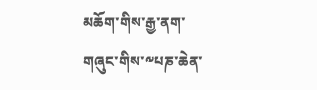མཆོག་གིས་རྒྱ་ནག་གཞུང་གིས་༸པཎ་ཆེན་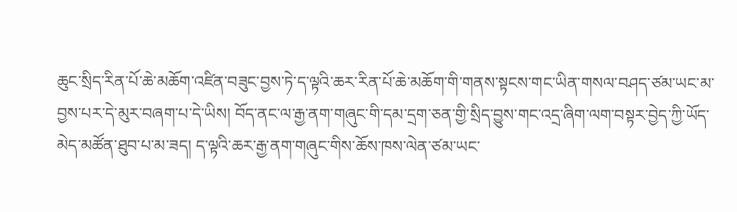ཆུང་སྲིད་རིན་པོ་ཆེ་མཆོག་འཛིན་བཟུང་བྱས་ཏེ་ད་ལྟའི་ཆར་རིན་པོ་ཆེ་མཆོག་གི་གནས་སྟངས་གང་ཡིན་གསལ་བཤད་ཙམ་ཡང་མ་བྱས་པར་དེ་མུར་བཞག་པ་དེ་ཡིས། བོད་ནང་ལ་རྒྱ་ནག་གཞུང་གི་དམ་དྲག་ཅན་གྱི་སྲིད་བྱུས་གང་འདྲ་ཞིག་ལག་བསྟར་བྱེད་ཀྱི་ཡོད་མེད་མཚོན་ཐུབ་པ་མ་ཟད། ད་ལྟའི་ཆར་རྒྱ་ནག་གཞུང་གིས་ཆོས་ཁས་ལེན་ཙམ་ཡང་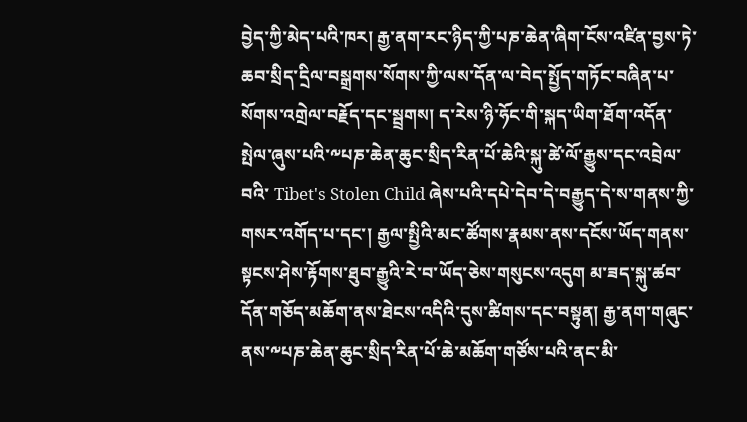བྱེད་ཀྱི་མེད་པའི་ཁར། རྒྱ་ནག་རང་ཉིད་ཀྱི་པཎ་ཆེན་ཞིག་ངོས་འཛིན་བྱས་ཏེ་ཆབ་སྲིད་དྲིལ་བསྒྲགས་སོགས་ཀྱི་ལས་དོན་ལ་བེད་སྤྱོད་གཏོང་བཞིན་པ་སོགས་འགྲེལ་བརྗོད་དང་སྦྲགས། ད་རེས་ཉི་ཧོང་གི་སྐད་ཡིག་ཐོག་འདོན་སྤེལ་ཞུས་པའི་༸པཎ་ཆེན་ཆུང་སྲིད་རིན་པོ་ཆེའི་སྐུ་ཚེ་ལོ་རྒྱུས་དང་འབྲེལ་བའི་ Tibet's Stolen Child ཞེས་པའི་དཔེ་དེབ་དེ་བརྒྱུད་དེ་ས་གནས་ཀྱི་གསར་འགོད་པ་དང་། རྒྱལ་སྤྱིའི་མང་ཚོགས་རྣམས་ནས་དངོས་ཡོད་གནས་སྟངས་ཤེས་རྟོགས་ཐུབ་རྒྱུའི་རེ་བ་ཡོད་ཅེས་གསུངས་འདུག མ་ཟད་སྐུ་ཚབ་དོན་གཅོད་མཆོག་ནས་ཐེངས་འདིའི་དུས་ཚིགས་དང་བསྟུན། རྒྱ་ནག་གཞུང་ནས་༸པཎ་ཆེན་ཆུང་སྲིད་རིན་པོ་ཆེ་མཆོག་གཙོས་པའི་ནང་མི་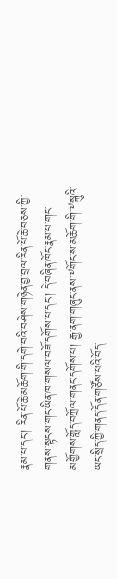རྣམ་པ་དང་། རིན་པོ་ཆེ་མཆོག་གི་དགེ་བའི་བཤེས་གཉེན་བྱ་བྲལ་རིན་པོ་ཆེ་བཅས་ཀྱི་གནས་སྟངས་གང་ཡིན་ཁ་གསལ་བཟོ་དགོས་པ་དང་། དེ་བཞིན་ཁོང་རྣམ་པ་གང་མགྱོགས་གློད་བཀྲོལ་གནང་དགོས་པ། རྒྱ་ནག་གཞུང་ནས་༸གོང་ས་མཆོག་གི་༸སྐུའི་ཡང་སྲིད་ཀྱི་གནད་དོན་གཙོས་པའི་བོད་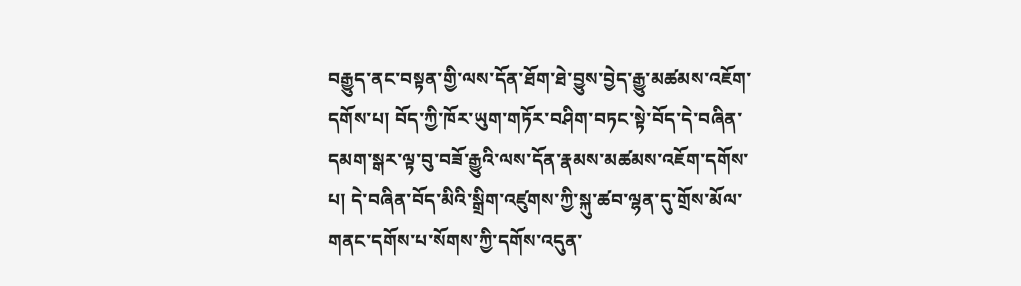བརྒྱུད་ནང་བསྟན་གྱི་ལས་དོན་ཐོག་ཐེ་བྱུས་བྱེད་རྒྱུ་མཚམས་འཇོག་དགོས་པ། བོད་ཀྱི་ཁོར་ཡུག་གཏོར་བཤིག་བཏང་སྟེ་བོད་དེ་བཞིན་དམག་སྒར་ལྟ་བུ་བཟོ་རྒྱུའི་ལས་དོན་རྣམས་མཚམས་འཇོག་དགོས་པ། དེ་བཞིན་བོད་མིའི་སྒྲིག་འཛུགས་ཀྱི་སྐུ་ཚབ་ལྷན་དུ་གྲོས་མོལ་གནང་དགོས་པ་སོགས་ཀྱི་དགོས་འདུན་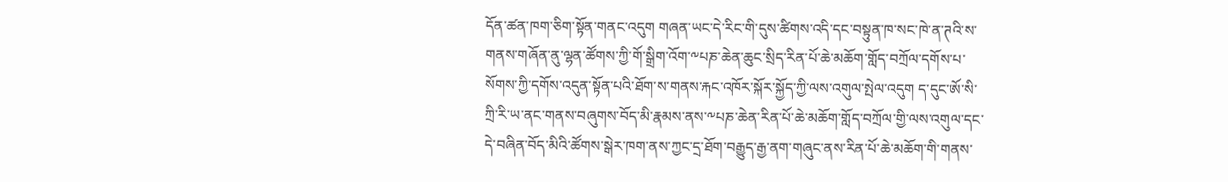དོན་ཚན་ཁག་ཅིག་སྟོན་གནང་འདུག གཞན་ཡང་དེ་རིང་གི་དུས་ཚིགས་འདི་དང་བསྟུན་ཁ་སང་ཁེ་ན་ཊའི་ས་གནས་གཞོན་ནུ་ལྷན་ཚོགས་ཀྱི་གོ་སྒྲིག་འོག་༸པཎ་ཆེན་ཆུང་སྲིད་རིན་པོ་ཆེ་མཆོག་གློད་བཀྲོལ་དགོས་པ་སོགས་ཀྱི་དགོས་འདུན་སྟོན་པའི་ཐོག་ས་གནས་རྐང་འཁོར་སྐོར་སྐྱོད་ཀྱི་ལས་འགུལ་སྤེལ་འདུག ད་དུང་ཨོ་སི་ཀྲི་རི་ཡ་ནང་གནས་བཞུགས་བོད་མི་རྣམས་ནས་༸པཎ་ཆེན་རིན་པོ་ཆེ་མཆོག་གློད་བཀྲོལ་གྱི་ལས་འགུལ་དང་དེ་བཞིན་བོད་མིའི་ཚོགས་སྒེར་ཁག་ནས་ཀྱང་དྲ་ཐོག་བརྒྱུད་རྒྱ་ནག་གཞུང་ནས་རིན་པོ་ཆེ་མཆོག་གི་གནས་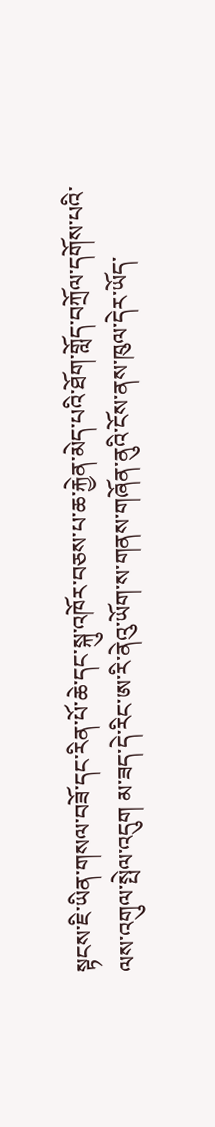སྟངས་ཇི་ཡིན་གསལ་བཟོ་དང་རིན་པོ་ཆེ་དང་སྐུ་འཁོར་བཅས་པ་ཆ་རྐྱེན་མེད་པའི་ཐོག་གློད་བཀྲོལ་དགོས་པའི་ལས་འགུལ་སྤེལ་འདུག མ་ཟད་དེ་རིང་ཨ་རི་ནེའུ་ཡོག་ས་གནས་གཞོན་ནུའི་ངོས་ནས་ཁུལ་དེར་ཡོད་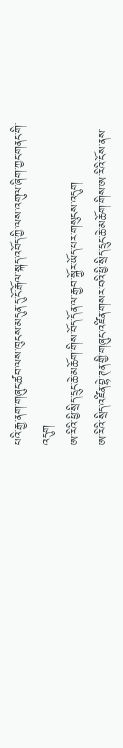པའི་རྒྱ་ནག་གཞུང་ཚབ་ལས་ཁུངས་མདུན་དུ་ངོ་རྒོལ་སྐད་འབོད་ཀྱི་ལས་འགུལ་ཞིག་ཀྱང་གནང་གི་འདུག
ཨ་རིའི་ཕྱི་སྲིད་དྲུང་ཆེ་མཆོག་གིས་བོད་དོན་ལ་རྒྱབ་སྐྱོར་ཡོད་པར་གསུངས་འདུག
ཨ་རིའི་སྲིད་འཛིན་བྷེ་ཊན་གྱི་གཞུང་འཛིན་གསར་བའི་ཕྱི་སྲིད་དྲུང་ཆེ་མཆོག་གིས་ཨ་རིའི་ངོས་ནས་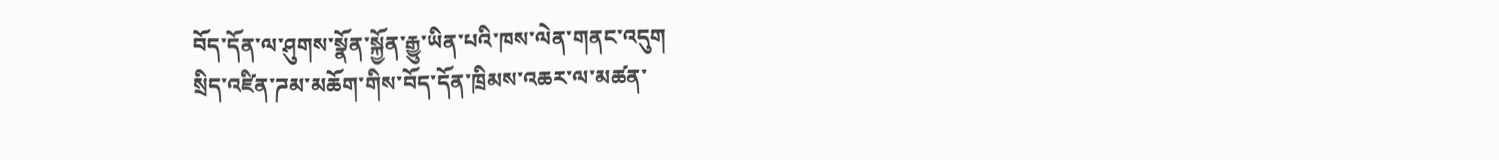བོད་དོན་ལ་ཤུགས་སྣོན་སྐྱོན་རྒྱུ་ཡིན་པའི་ཁས་ལེན་གནང་འདུག
སྲིད་འཛིན་ཌམ་མཆོག་གིས་བོད་དོན་ཁྲིམས་འཆར་ལ་མཚན་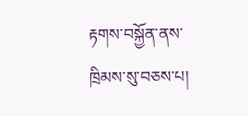རྟགས་བསྐྱོན་ནས་ཁྲིམས་སུ་བཅས་པ།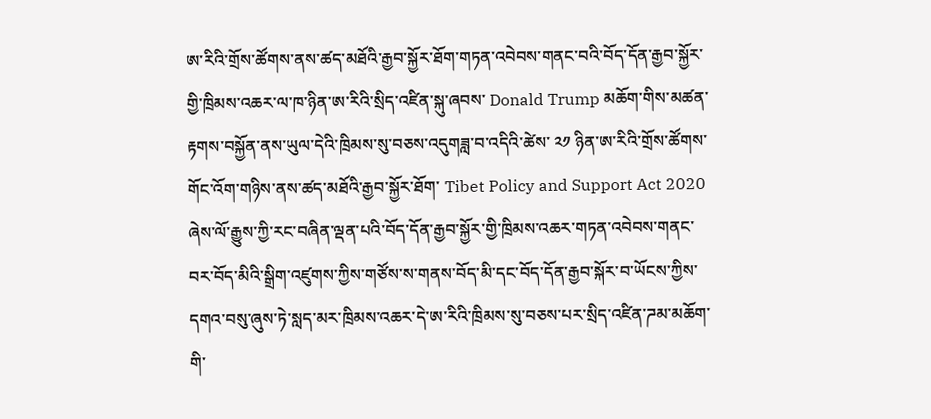ཨ་རིའི་གྲོས་ཚོགས་ནས་ཚད་མཐོའི་རྒྱབ་སྐྱོར་ཐོག་གཏན་འབེབས་གནང་བའི་བོད་དོན་རྒྱབ་སྐྱོར་གྱི་ཁྲིམས་འཆར་ལ་ཁ་ཉིན་ཨ་རིའི་སྲིད་འཛིན་སྐུ་ཞབས་ Donald Trump མཆོག་གིས་མཚན་རྟགས་བསྐྱོན་ནས་ཡུལ་དེའི་ཁྲིམས་སུ་བཅས་འདུགཟླ་བ་འདིའི་ཚེས་ ༢༡ ཉིན་ཨ་རིའི་གྲོས་ཚོགས་གོང་འོག་གཉིས་ནས་ཚད་མཐོའི་རྒྱབ་སྐྱོར་ཐོག་ Tibet Policy and Support Act 2020 ཞེས་ལོ་རྒྱུས་ཀྱི་རང་བཞིན་ལྡན་པའི་བོད་དོན་རྒྱབ་སྐྱོར་གྱི་ཁྲིམས་འཆར་གཏན་འབེབས་གནང་བར་བོད་མིའི་སྒྲིག་འཛུགས་ཀྱིས་གཙོས་ས་གནས་བོད་མི་དང་བོད་དོན་རྒྱབ་སྐོར་བ་ཡོངས་ཀྱིས་དགའ་བསུ་ཞུས་ཏེ་སླད་མར་ཁྲིམས་འཆར་དེ་ཨ་རིའི་ཁྲིམས་སུ་བཅས་པར་སྲིད་འཛིན་ཌམ་མཆོག་གི་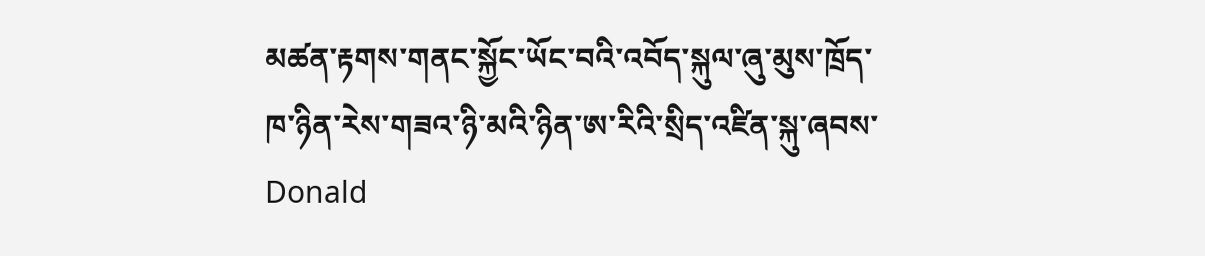མཚན་རྟགས་གནང་སྐྱོང་ཡོང་བའི་འབོད་སྐུལ་ཞུ་མུས་ཁྲོད་ཁ་ཉིན་རེས་གཟའ་ཉི་མའི་ཉིན་ཨ་རིའི་སྲིད་འཛིན་སྐུ་ཞབས་ Donald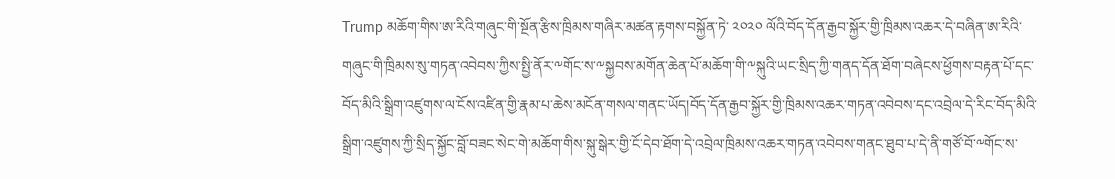Trump མཆོག་གིས་ཨ་རིའི་གཞུང་གི་སྔོན་རྩིས་ཁྲིམས་གཞིར་མཚན་རྟགས་བསྐྱོན་ཏེ་ ༢༠༢༠ ལོའི་བོད་དོན་རྒྱབ་སྐྱོར་གྱི་ཁྲིམས་འཆར་དེ་བཞིན་ཨ་རིའི་གཞུང་གི་ཁྲིམས་སུ་གཏན་འབེབས་ཀྱིས་སྤྱི་ནོར་༸གོང་ས་༸སྐྱབས་མགོན་ཆེན་པོ་མཆོག་གི་༸སྐུའི་ཡང་སྲིད་ཀྱི་གནད་དོན་ཐོག་བཞེངས་ཕྱོགས་བརྟན་པོ་དང་བོད་མིའི་སྒྲིག་འཛུགས་ལ་ངོས་འཛིན་གྱི་རྣམ་པ་ཆེས་མངོན་གསལ་གནང་ཡོད།བོད་དོན་རྒྱབ་སྐྱོར་གྱི་ཁྲིམས་འཆར་གཏན་འབེབས་དང་འབྲེལ་དེ་རིང་བོད་མིའི་སྒྲིག་འཛུགས་ཀྱི་སྲིད་སྐྱོང་བློ་བཟང་སེང་གེ་མཆོག་གིས་སྐུ་སྒེར་གྱི་ངོ་དེབ་ཐོག་དེ་འབྲེལ་ཁྲིམས་འཆར་གཏན་འབེབས་གནང་ཐུབ་པ་དེ་ནི་གཙོ་བོ་༸གོང་ས་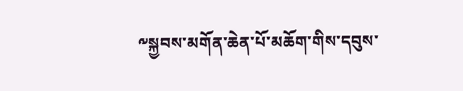༸སྐྱབས་མགོན་ཆེན་པོ་མཆོག་གིས་དབུས་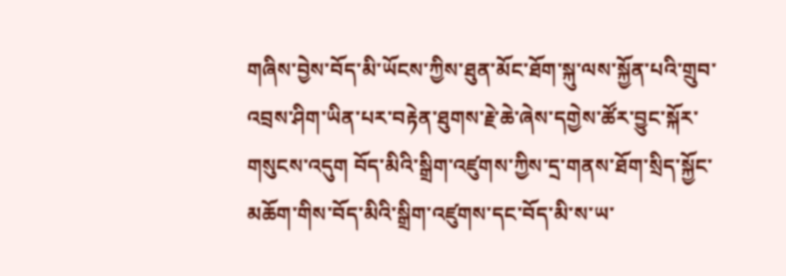གཞིས་བྱེས་བོད་མི་ཡོངས་ཀྱིས་ཐུན་མོང་ཐོག་སྐུ་ལས་སྐྱོན་པའི་གྲུབ་འབྲས་ཤིག་ཡིན་པར་བརྟེན་ཐུགས་རྗེ་ཆེ་ཞེས་དགྱེས་ཚོར་བྱུང་སྐོར་གསུངས་འདུག བོད་མིའི་སྒྲིག་འཛུགས་ཀྱིས་དྲ་གནས་ཐོག་སྲིད་སྐྱོང་མཆོག་གིས་བོད་མིའི་སྒྲིག་འཛུགས་དང་བོད་མི་ས་ཡ་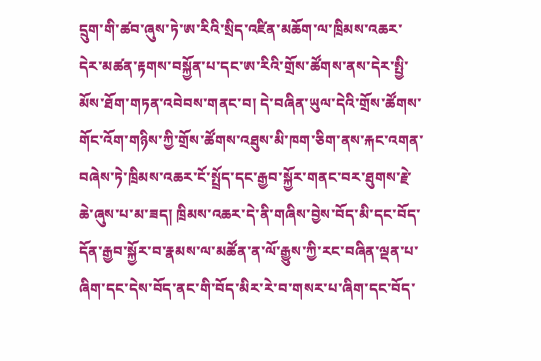དྲུག་གི་ཚབ་ཞུས་ཏེ་ཨ་རིའི་སྲིད་འཛིན་མཆོག་ལ་ཁྲིམས་འཆར་དེར་མཚན་རྟགས་བསྐྱོན་པ་དང་ཨ་རིའི་གྲོས་ཚོགས་ནས་དེར་སྤྱི་མོས་ཐོག་གཏན་འབེབས་གནང་བ། དེ་བཞིན་ཡུལ་དེའི་གྲོས་ཚོགས་གོང་འོག་གཉིས་ཀྱི་གྲོས་ཚོགས་འཐུས་མི་ཁག་ཅིག་ནས་རྐང་འགན་བཞེས་ཏེ་ཁྲིམས་འཆར་ངོ་སྤྲོད་དང་རྒྱབ་སྐྱོར་གནང་བར་ཐུགས་རྗེ་ཆེ་ཞུས་པ་མ་ཟད། ཁྲིམས་འཆར་དེ་ནི་གཞིས་བྱེས་བོད་མི་དང་བོད་དོན་རྒྱབ་སྐྱོར་བ་རྣམས་ལ་མཚོན་ན་ལོ་རྒྱུས་ཀྱི་རང་བཞིན་ལྡན་པ་ཞིག་དང་དེས་བོད་ནང་གི་བོད་མིར་རེ་བ་གསར་པ་ཞིག་དང་བོད་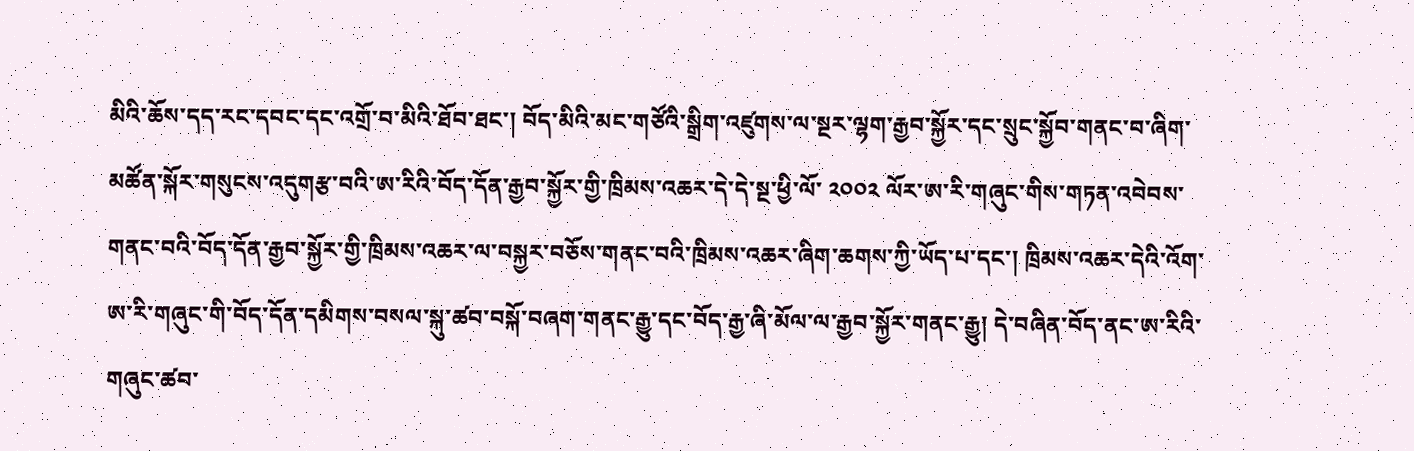མིའི་ཆོས་དད་རང་དབང་དང་འགྲོ་བ་མིའི་ཐོབ་ཐང་། བོད་མིའི་མང་གཙོའི་སྒྲིག་འཛུགས་ལ་སྔར་ལྷག་རྒྱབ་སྐྱོར་དང་སྲུང་སྐྱོབ་གནང་བ་ཞིག་མཚོན་སྐོར་གསུངས་འདུགརྩ་བའི་ཨ་རིའི་བོད་དོན་རྒྱབ་སྐྱོར་གྱི་ཁྲིམས་འཆར་དེ་དེ་སྔ་ཕྱི་ལོ་ ༢༠༠༢ ལོར་ཨ་རི་གཞུང་གིས་གཏན་འབེབས་གནང་བའི་བོད་དོན་རྒྱབ་སྐྱོར་གྱི་ཁྲིམས་འཆར་ལ་བསྐྱར་བཅོས་གནང་བའི་ཁྲིམས་འཆར་ཞིག་ཆགས་ཀྱི་ཡོད་པ་དང་། ཁྲིམས་འཆར་དེའི་འོག་ཨ་རི་གཞུང་གི་བོད་དོན་དམིགས་བསལ་སྐུ་ཚབ་བསྐོ་བཞག་གནང་རྒྱུ་དང་བོད་རྒྱ་ཞི་མོལ་ལ་རྒྱབ་སྐྱོར་གནང་རྒྱུ། དེ་བཞིན་བོད་ནང་ཨ་རིའི་གཞུང་ཚབ་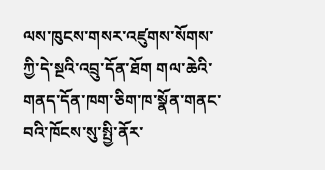ལས་ཁུངས་གསར་འཛུགས་སོགས་ཀྱི་དེ་སྔའི་འབྲུ་དོན་ཐོག གལ་ཆེའི་གནད་དོན་ཁག་ཅིག་ཁ་སྣོན་གནང་བའི་ཁོངས་སུ་སྤྱི་ནོར་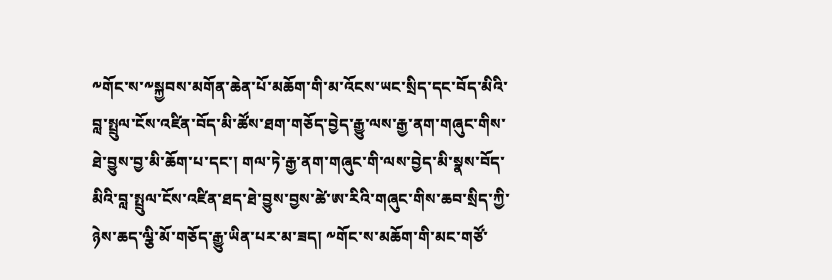༸གོང་ས་༸སྐྱབས་མགོན་ཆེན་པོ་མཆོག་གི་མ་འོངས་ཡང་སྲིད་དང་བོད་མིའི་བླ་སྤྲུལ་ངོས་འཛིན་བོད་མི་ཚོས་ཐག་གཅོད་བྱེད་རྒྱུ་ལས་རྒྱ་ནག་གཞུང་གིས་ཐེ་བྱུས་བྱ་མི་ཆོག་པ་དང་། གལ་ཏེ་རྒྱ་ནག་གཞུང་གི་ལས་བྱེད་མི་སྣས་བོད་མིའི་བླ་སྤྲུལ་ངོས་འཛིན་ཐད་ཐེ་བྱུས་བྱས་ཚེ་ཨ་རིའི་གཞུང་གིས་ཆབ་སྲིད་ཀྱི་ཉེས་ཆད་ལྕི་མོ་གཅོད་རྒྱུ་ཡིན་པར་མ་ཟད། ༸གོང་ས་མཆོག་གི་མང་གཙོ་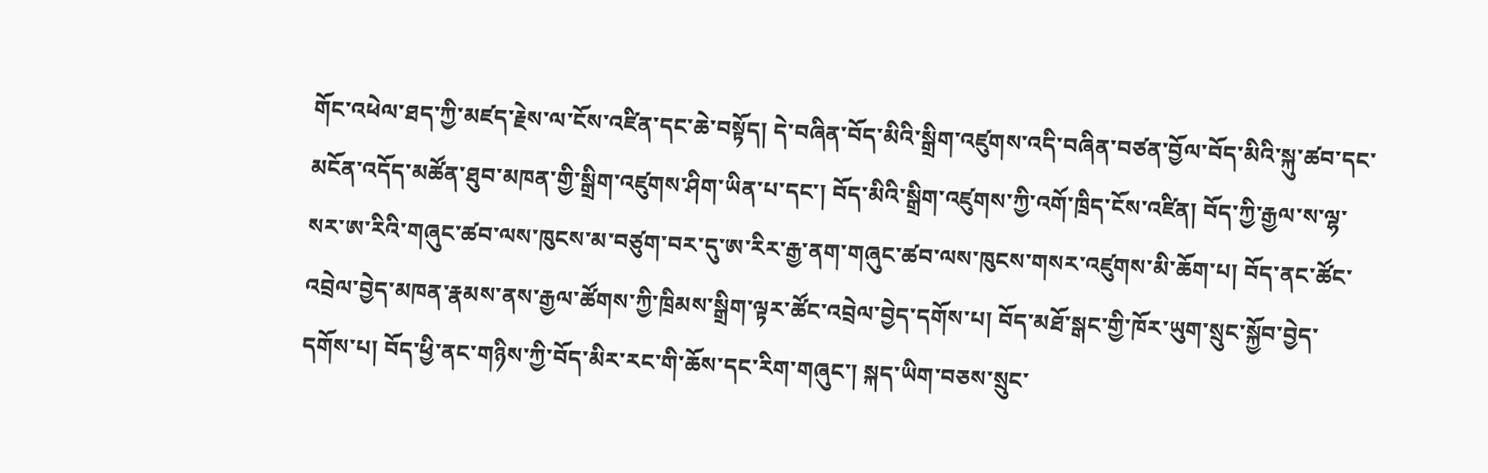གོང་འཕེལ་ཐད་ཀྱི་མཛད་རྗེས་ལ་ངོས་འཛིན་དང་ཆེ་བསྟོད། དེ་བཞིན་བོད་མིའི་སྒྲིག་འཛུགས་འདི་བཞིན་བཙན་བྱོལ་བོད་མིའི་སྐུ་ཚབ་དང་མངོན་འདོད་མཚོན་ཐུབ་མཁན་གྱི་སྒྲིག་འཛུགས་ཤིག་ཡིན་པ་དང་། བོད་མིའི་སྒྲིག་འཛུགས་ཀྱི་འགོ་ཁྲིད་ངོས་འཛིན། བོད་ཀྱི་རྒྱལ་ས་ལྷ་སར་ཨ་རིའི་གཞུང་ཚབ་ལས་ཁུངས་མ་བཙུག་བར་དུ་ཨ་རིར་རྒྱ་ནག་གཞུང་ཚབ་ལས་ཁུངས་གསར་འཛུགས་མི་ཆོག་པ། བོད་ནང་ཚོང་འབྲེལ་བྱེད་མཁན་རྣམས་ནས་རྒྱལ་ཚོགས་ཀྱི་ཁྲིམས་སྒྲིག་ལྟར་ཚོང་འབྲེལ་བྱེད་དགོས་པ། བོད་མཐོ་སྒང་གྱི་ཁོར་ཡུག་སྲུང་སྐྱོབ་བྱེད་དགོས་པ། བོད་ཕྱི་ནང་གཉིས་ཀྱི་བོད་མིར་རང་གི་ཆོས་དང་རིག་གཞུང་། སྐད་ཡིག་བཅས་སྲུང་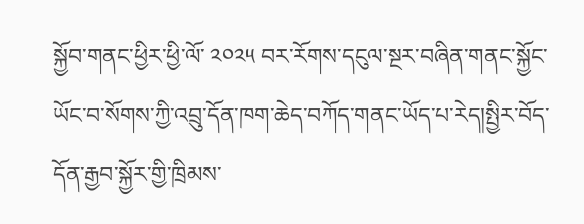སྐྱོབ་གནང་ཕྱིར་ཕྱི་ལོ་ ༢༠༢༥ བར་རོགས་དངུལ་སྔར་བཞིན་གནང་སྐྱོང་ཡོང་བ་སོགས་ཀྱི་འབྲུ་དོན་ཁག་ཆེད་བཀོད་གནང་ཡོད་པ་རེད།སྤྱིར་བོད་དོན་རྒྱབ་སྐྱོར་གྱི་ཁྲིམས་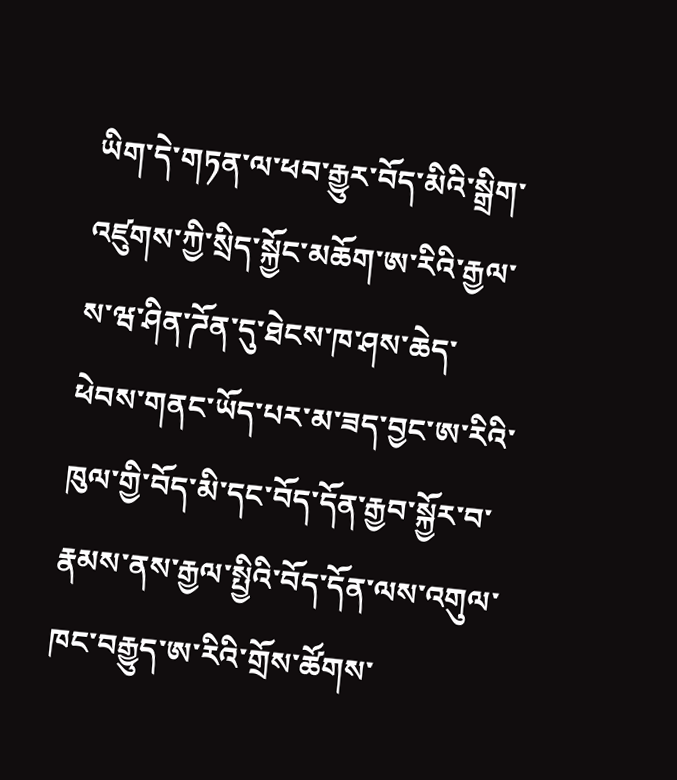ཡིག་དེ་གཏན་ལ་ཕབ་རྒྱུར་བོད་མིའི་སྒྲིག་འཛུགས་ཀྱི་སྲིད་སྐྱོང་མཆོག་ཨ་རིའི་རྒྱལ་ས་ཝ་ཤིན་ཌོན་དུ་ཐེངས་ཁ་ཤས་ཆེད་ཕེབས་གནང་ཡོད་པར་མ་ཟད་བྱང་ཨ་རིའི་ཁུལ་གྱི་བོད་མི་དང་བོད་དོན་རྒྱབ་སྐྱོར་བ་རྣམས་ནས་རྒྱལ་སྤྱིའི་བོད་དོན་ལས་འགུལ་ཁང་བརྒྱུད་ཨ་རིའི་གྲོས་ཚོགས་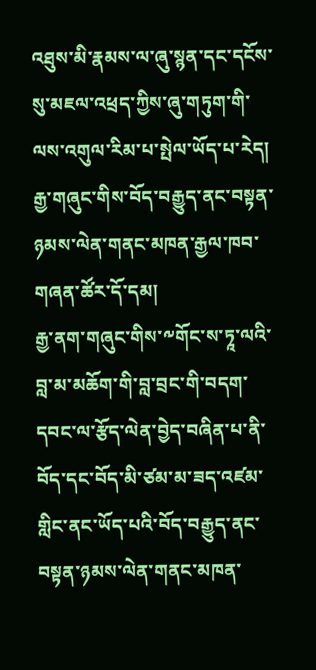འཐུས་མི་རྣམས་ལ་ཞུ་སྙན་དང་དངོས་སུ་མཇལ་འཕྲད་ཀྱིས་ཞུ་གཏུག་གི་ལས་འགུལ་རིམ་པ་སྤེལ་ཡོད་པ་རེད།
རྒྱ་གཞུང་གིས་བོད་བརྒྱུད་ནང་བསྟན་ཉམས་ལེན་གནང་མཁན་རྒྱལ་ཁབ་གཞན་ཚོར་དོ་དམ།
རྒྱ་ནག་གཞུང་གིས་༸གོང་ས་ཏཱ་ལའི་བླ་མ་མཆོག་གི་བླ་བྲང་གི་བདག་དབང་ལ་རྩོད་ལེན་བྱེད་བཞིན་པ་ནི་བོད་དང་བོད་མི་ཙམ་མ་ཟད་འཛམ་གླིང་ནང་ཡོད་པའི་བོད་བརྒྱུད་ནང་བསྟན་ཉམས་ལེན་གནང་མཁན་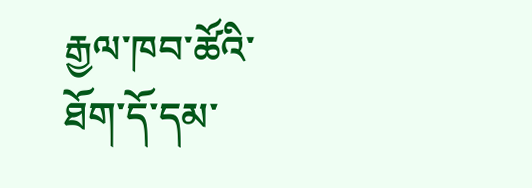རྒྱལ་ཁབ་ཚོའི་ཐོག་དོ་དམ་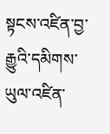སྟངས་འཛིན་བྱ་རྒྱུའི་དམིགས་ཡུལ་འཛིན་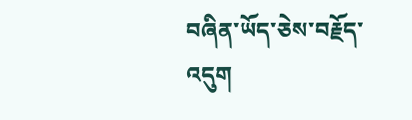བཞིན་ཡོད་ཅེས་བརྗོད་འདུག